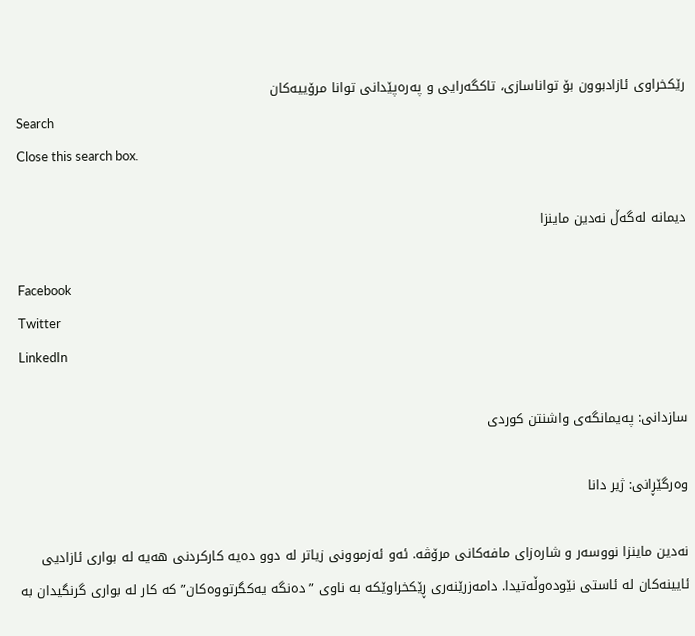رێکخراوی ئازادبوون بۆ تواناسازی، تاکگەرایی و پەرەپێدانی توانا مرۆییەکان
Search
Close this search box.

دیمانە لەگەڵ نەدین ماینزا

Facebook
Twitter
LinkedIn

سازدانی: پەیمانگەی واشنتن کوردی

وەرگێڕانی: ژیر دانا

نەدین ماینزا نووسەر و شارەزای مافەکانی مرۆڤە. ئەو ئەزموونی زیاتر لە دوو دەیە کارکردنی هەیە لە بواری ئازادیی ئایینەکان لە ئاستی نێودەوڵەتیدا. دامەزرێنەری ڕێکخراوێکە بە ناوی ”دەنگە یەکگرتووەکان” کە کار لە بواری گرنگیدان بە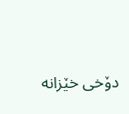دۆخی خێزانە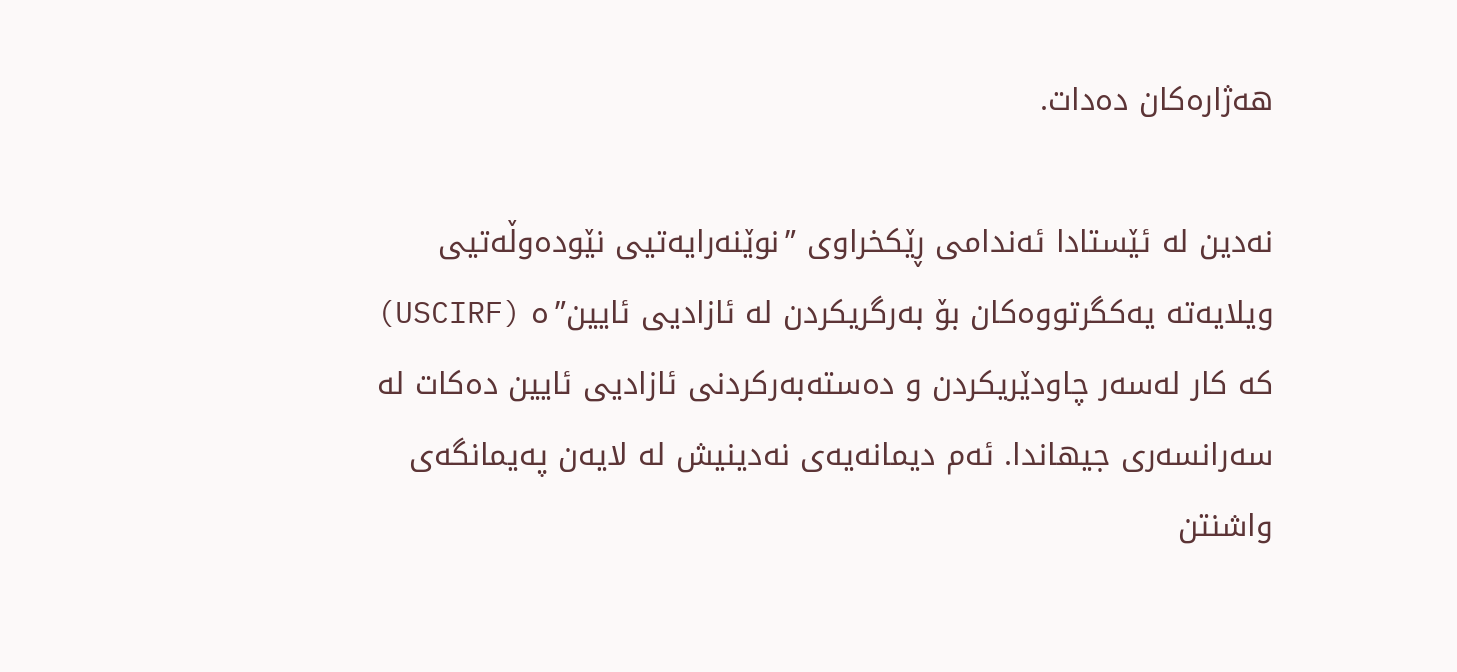هەژارەکان دەدات.

نەدین لە ئێستادا ئەندامی ڕێکخراوی ”نوێنەرایەتیی نێودەوڵەتیی ویلایەتە یەکگرتووەکان بۆ بەرگریکردن لە ئازادیی ئایین”ە (USCIRF) کە کار لەسەر چاودێریکردن و دەستەبەرکردنی ئازادیی ئایین دەکات لە سەرانسەری جیهاندا. ئەم دیمانەیەی نەدینیش لە لایەن پەیمانگەی واشنتن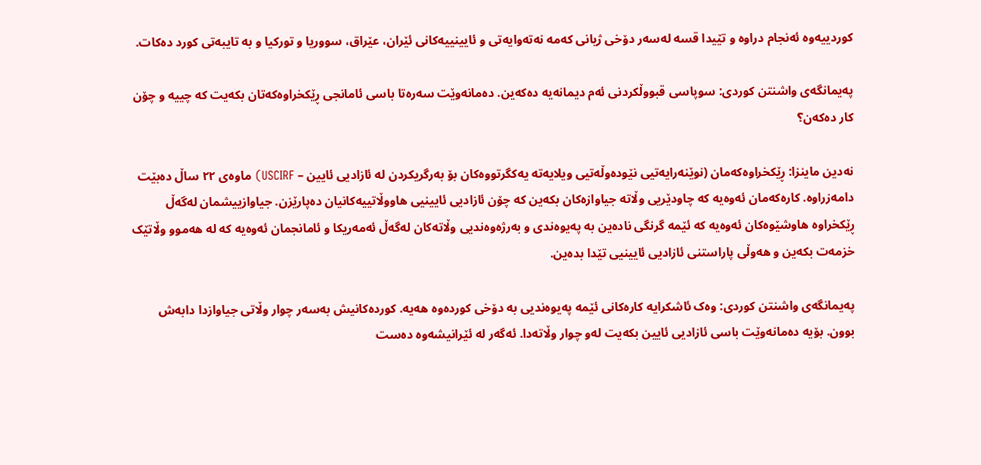کوردییەوە ئەنجام دراوە و تێیدا قسە لەسەر دۆخی ژیانی کەمە نەتەوایەتی و ئایینییەکانی ئێران، عێراق، سووریا و تورکیا و بە تایبەتی کورد دەکات.

پەیمانگەی واشنتن کوردی: سوپاسی قبووڵکردنی ئەم دیمانەیە دەکەین. دەمانەوێت سەرەتا باسی ئامانجی ڕێکخراوەکەتان بکەیت کە چییە و چۆن کار دەکەن؟

نەدین ماینزا: ڕێکخراوەکەمان (نوێنەرایەتیی نێودەوڵەتیی ویلایەتە یەکگرتووەکان بۆ بەرگریکردن لە ئازادیی ئایین – USCIRF) ماوەی ٢٢ ساڵ دەبێت دامەزراوە. کارەکەمان ئەوەیە کە چاودێریی وڵاتە جیاوازەکان بکەین کە چۆن ئازادیی ئایینیی هاووڵاتییەکانیان دەپارێزن. جیاوازییشمان لەگەڵ ڕێکخراوە هاوشێوەکان ئەوەیە کە ئێمە گرنگی نادەین بە پەیوەندی و بەرژەوەندیی وڵاتەکان لەگەڵ ئەمەریکا و ئامانجمان ئەوەیە کە لە هەموو وڵاتێک خزمەت بکەین و هەوڵی پاراستنی ئازادیی ئایینیی تێدا بدەین.

پەیمانگەی واشنتن کوردی: وەک ئاشکرایە کارەکانی ئێمە پەیوەندیی بە دۆخی کوردەوە هەیە. کوردەکانیش بەسەر چوار وڵاتی جیاوازدا دابەش بوون. بۆیە دەمانەوێت باسی ئازادیی ئایین بکەیت لەو چوار وڵاتەدا. ئەگەر لە ئێرانیشەوە دەست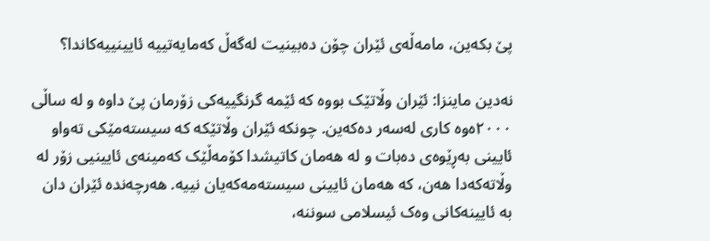پێ بکەین، مامەڵەی ئێران چۆن دەبینیت لەگەڵ کەمایەتییە ئایینییەکاندا؟

نەدین ماینزا: ئێران وڵاتێک بووە کە ئێمە گرنگییەکی زۆرمان پێ داوە و لە ساڵی ٢٠٠٠ەوە کاری لەسەر دەکەین. چونکە ئێران وڵاتێکە کە سیستەمێکی تەواو ئایینی بەڕێوەی دەبات و لە هەمان کاتیشدا کۆمەڵێک کەمینەی ئایینیی زۆر لە وڵاتەکەدا هەن، کە هەمان ئایینی سیستەمەکەیان نییە. هەرچەندە ئێران دان بە ئایینەکانی وەک ئیسلامی سوننە،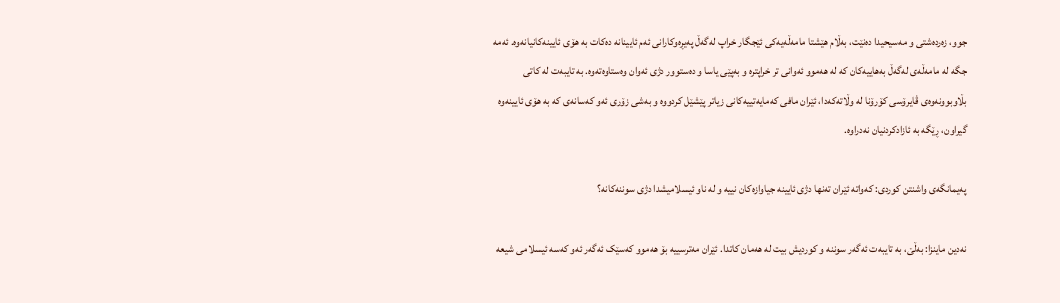جوو، زەردەشتی و مەسیحیدا دەنێت، بەڵام هێشتا مامەڵەیەکی ئێجگار خراپ لەگەڵ پەیڕەوکارانی ئەم ئایینانە دەکات بە هۆی ئایینەکانیانەوە. ئەمە جگە لە مامەڵەی لەگەڵ بەهاییەکان کە لە هەموو ئەوانی تر خراپترە و بەپێی یاسا و دەستوور دژی ئەوان وەستاوەتەوە. بە تایبەت لە کاتی بڵاوبوونەوەی ڤایرۆسی کۆرۆنا لە وڵاتەکەدا، ئێران مافی کەمایەتییەکانی زیاتر پێشێل کردووە و بەشی زۆری ئەو کەسانەی کە بە هۆی ئایینەوە گیراون، ڕێگە بە ئازادکردنیان نەدراوە.

پەیمانگەی واشنتن کوردی: کەواتە ئێران تەنها دژی ئایینە جیاوازەکان نییە و لە ناو ئیسلامیشدا دژی سوننەکانە؟

نەدین ماینزا: بەڵێ، بە تایبەت ئەگەر سوننە و کوردیش بیت لە هەمان کاتدا. ئێران مەترسییە بۆ هەموو کەسێک ئەگەر ئەو کەسە ئیسلامی شیعە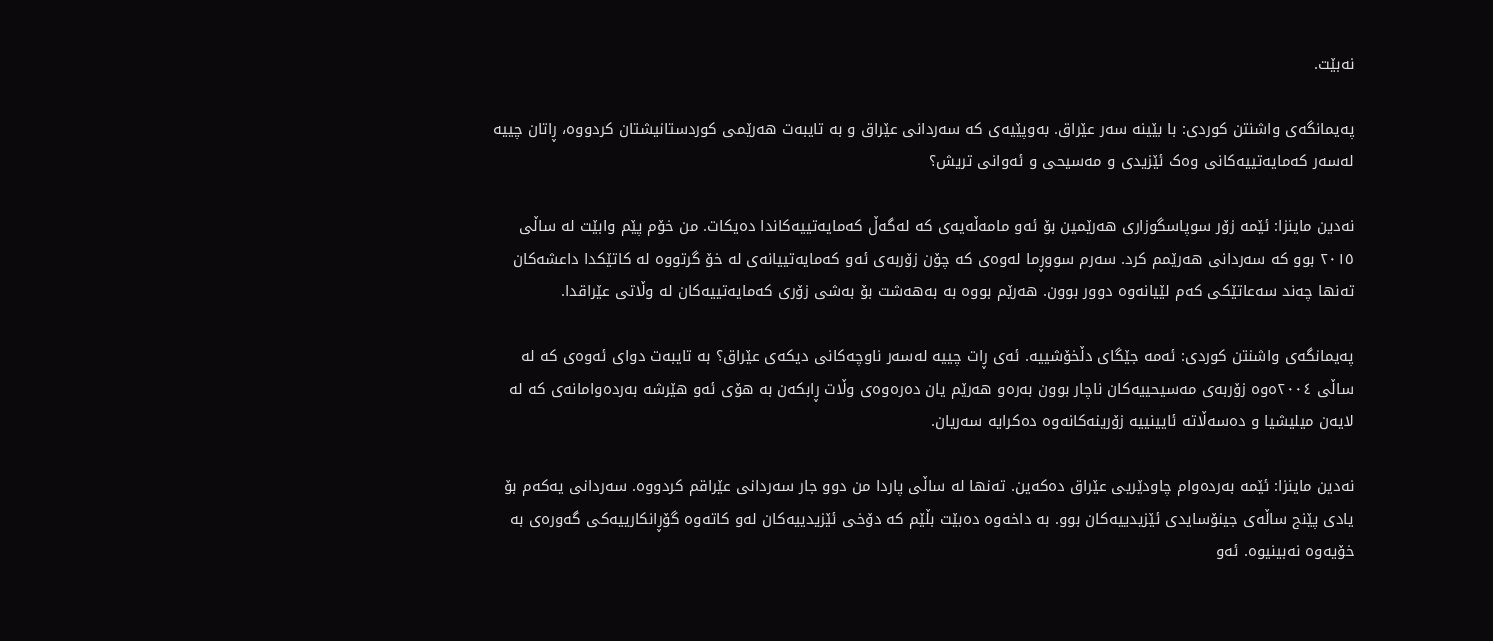نەبێت.

پەیمانگەی واشنتن کوردی: با بێینە سەر عێراق. بەوپێیەی کە سەردانی عێراق و بە تایبەت هەرێمی کوردستانیشتان کردووە، ڕاتان چییە لەسەر کەمایەتییەکانی وەک ئێزیدی و مەسیحی و ئەوانی تریش؟

نەدین ماینزا: ئێمە زۆر سوپاسگوزاری هەرێمین بۆ ئەو مامەڵەیەی کە لەگەڵ کەمایەتییەکاندا دەیکات. من خۆم پێم وابێت لە ساڵی ٢٠١٥ بوو کە سەردانی هەرێمم کرد. سەرم سووڕما لەوەی کە چۆن زۆربەی ئەو کەمایەتییانەی لە خۆ گرتووە لە کاتێکدا داعشەکان تەنها چەند سەعاتێکی کەم لێیانەوە دوور بوون. هەرێم بووە بە بەهەشت بۆ بەشی زۆری کەمایەتییەکان لە وڵاتی عێراقدا.

پەیمانگەی واشنتن کوردی: ئەمە جێگای دڵخۆشییە. ئەی ڕات چییە لەسەر ناوچەکانی دیکەی عێراق؟ بە تایبەت دوای ئەوەی کە لە ساڵی ٢٠٠٤ەوە زۆربەی مەسیحییەکان ناچار بوون بەرەو هەرێم یان دەرەوەی وڵات ڕابکەن بە هۆی ئەو هێرشە بەردەوامانەی کە لە لایەن میلیشیا و دەسەڵاتە ئایینییە زۆرینەکانەوە دەکرایە سەریان.

نەدین ماینزا: ئێمە بەردەوام چاودێریی عێراق دەکەین. تەنها لە ساڵی پاردا من دوو جار سەردانی عێراقم کردووە. سەردانی یەکەم بۆ یادی پێنج ساڵەی جینۆسایدی ئێزیدییەکان بوو. بە داخەوە دەبێت بڵێم کە دۆخی ئێزیدییەکان لەو کاتەوە گۆڕانکارییەکی گەورەی بە خۆیەوە نەبینیوە. ئەو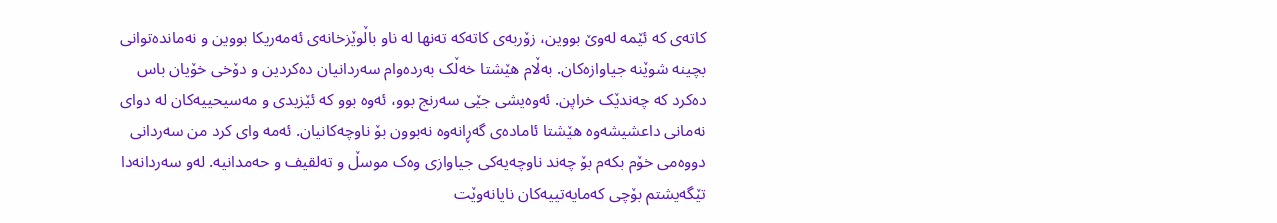کاتەی کە ئێمە لەوێ بووین، زۆربەی کاتەکە تەنها لە ناو باڵوێزخانەی ئەمەریکا بووین و نەماندەتوانی بچینە شوێنە جیاوازەکان. بەڵام هێشتا خەڵک بەردەوام سەردانیان دەکردین و دۆخی خۆیان باس دەکرد کە چەندێک خراپن. ئەوەیشی جێی سەرنج بوو، ئەوە بوو کە ئێزیدی و مەسیحییەکان لە دوای نەمانی داعشیشەوە هێشتا ئامادەی گەڕانەوە نەبوون بۆ ناوچەکانیان. ئەمە وای کرد من سەردانی دووەمی خۆم بکەم بۆ چەند ناوچەیەکی جیاوازی وەک موسڵ و تەلقیف و حەمدانیە. لەو سەردانەدا تێگەیشتم بۆچی کەمایەتییەکان نایانەوێت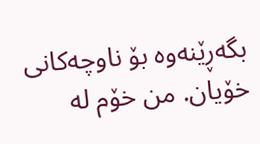بگەڕێنەوە بۆ ناوچەکانی خۆیان. من خۆم لە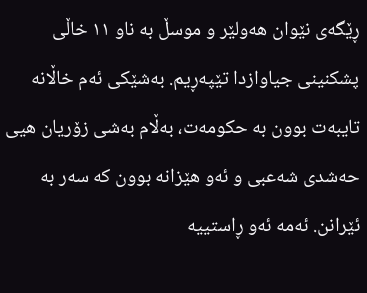ڕێگەی نێوان هەولێر و موسڵ بە ناو ١١ خاڵی پشکنینی جیاوازدا تێپەڕیم. بەشێکی ئەم خاڵانە تایبەت بوون بە حکومەت، بەڵام بەشی زۆریان هیی حەشدی شەعبی و ئەو هێزانە بوون کە سەر بە ئێرانن. ئەمە ئەو ڕاستییە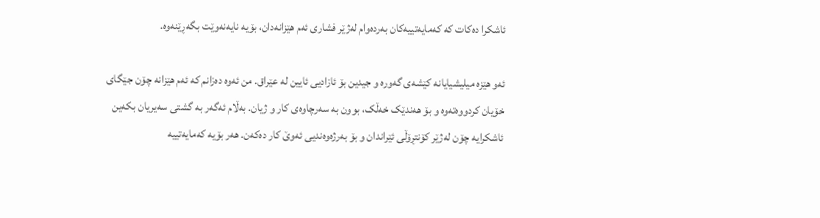ئاشکرا دەکات کە کەمایەتییەکان بەردەوام لەژێر فشاری ئەم هێزانەدان، بۆیە نایەنەوێت بگەڕێنەوە.

ئەو هێزە میلیشیایانە کێشەی گەورە و جیدین بۆ ئازادیی ئایین لە عێراق. من ئەوە دەزانم کە ئەم هێزانە چۆن جێگای خۆیان کردووەتەوە و بۆ هەندێک خەڵک، بوون بە سەرچاوەی کار و ژیان. بەڵام ئەگەر بە گشتی سەیریان بکەین ئاشكرایە چۆن لەژێر کۆنتڕۆڵی ئێراندان و بۆ بەرژەوەندیی ئەوێ کار دەکەن. هەر بۆیە کەمایەتییە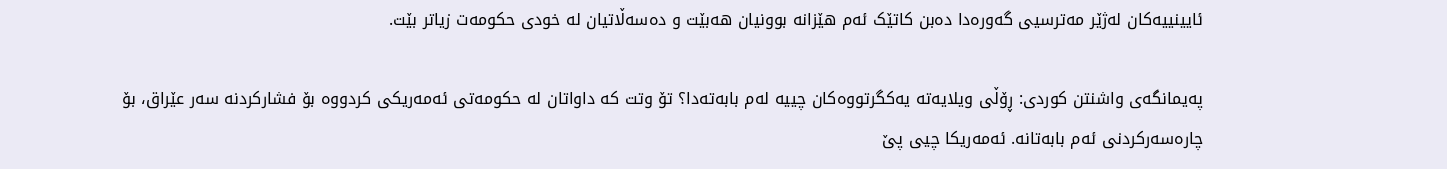ئایینییەکان لەژێر مەترسیی گەورەدا دەبن کاتێک ئەم هێزانە بوونیان هەبێت و دەسەڵاتیان لە خودی حکومەت زیاتر بێت.

پەیمانگەی واشنتن کوردی: ڕۆڵی ویلایەتە یەکگرتووەکان چییە لەم بابەتەدا؟ تۆ وتت کە داواتان لە حکومەتی ئەمەریکی کردووە بۆ فشارکردنە سەر عێراق، بۆ چارەسەرکردنی ئەم بابەتانە. ئەمەریکا چیی پێ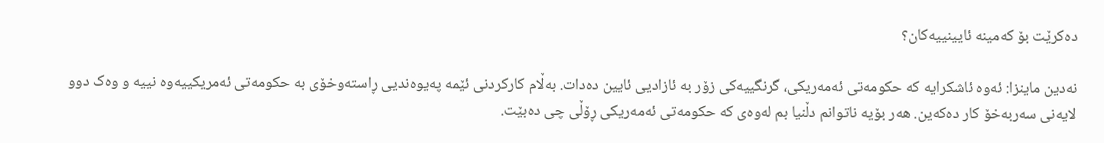دەکرێت بۆ کەمینە ئایینییەکان؟

نەدین ماینزا: ئەوە ئاشکرایە کە حکومەتی ئەمەریکی، گرنگییەکی زۆر بە ئازادیی ئایین دەدات. بەڵام کارکردنی ئێمە پەیوەندیی ڕاستەوخۆی بە حکومەتی ئەمریکییەوە نییە و وەک دوو لایەنی سەربەخۆ کار دەکەین. هەر بۆیە ناتوانم دڵنیا بم لەوەی کە حکومەتی ئەمەریکی ڕۆڵی چی دەبێت.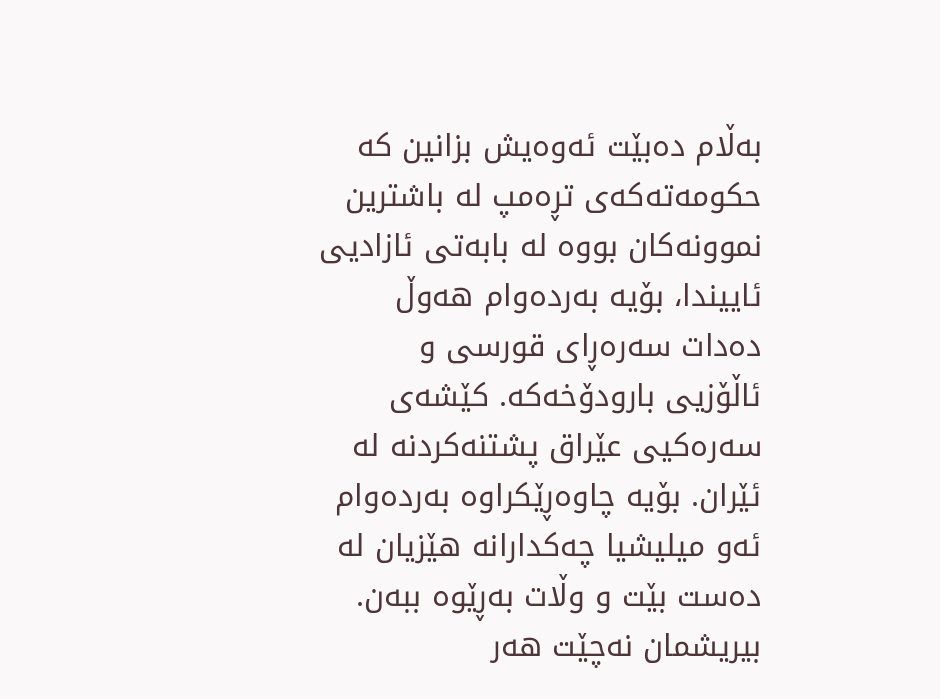بەڵام دەبێت ئەوەیش بزانین کە حکومەتەکەی تڕەمپ لە باشترین نموونەکان بووە لە بابەتی ئازادیی ئاییندا، بۆیە بەردەوام هەوڵ دەدات سەرەڕای قورسی و ئاڵۆزیی بارودۆخەکە. کێشەی سەرەکیی عێراق پشتنەکردنە لە ئێران. بۆیە چاوەڕێکراوە بەردەوام ئەو میلیشیا چەکدارانە هێزیان لە دەست بێت و وڵات بەڕێوە ببەن. بیریشمان نەچێت هەر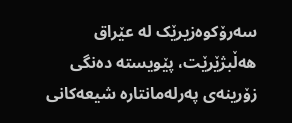سەرۆکوەزیرێک لە عێراق هەڵبژێرێت، پێویستە دەنگی زۆرینەی پەرلەمانتارە شیعەکانی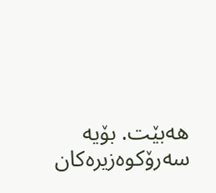هەبێت. بۆیە سەرۆکوەزیرەکان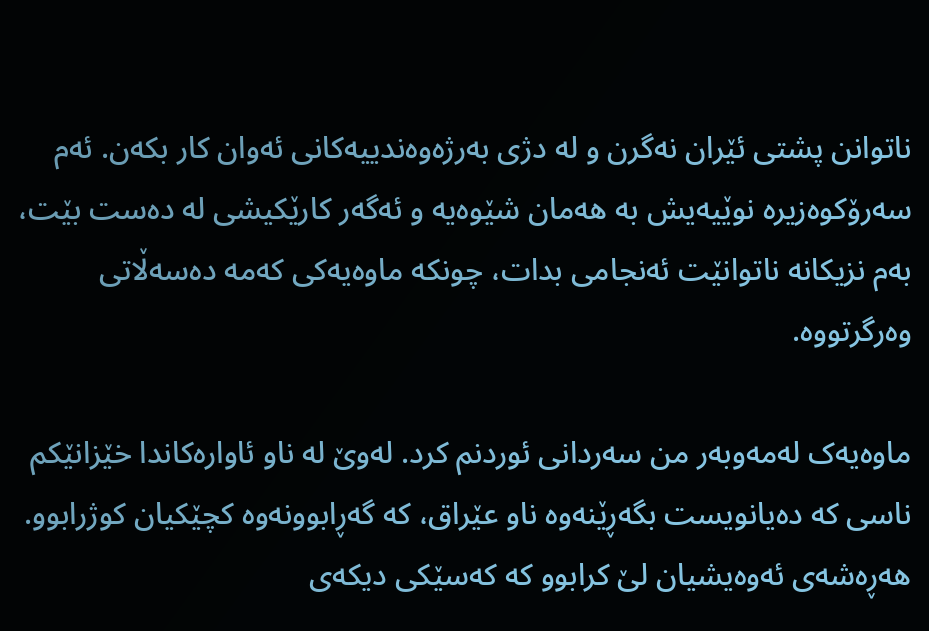ناتوانن پشتی ئێران نەگرن و لە دژی بەرژەوەندییەکانی ئەوان کار بکەن. ئەم سەرۆکوەزیرە نوێیەیش بە هەمان شێوەیە و ئەگەر کارێکیشی لە دەست بێت، بەم نزیکانە ناتوانێت ئەنجامی بدات، چونکە ماوەیەکی کەمە دەسەڵاتی وەرگرتووە.

ماوەیەک لەمەوبەر من سەردانی ئوردنم کرد. لەوێ لە ناو ئاوارەکاندا خێزانێکم ناسی کە دەیانویست بگەڕێنەوە ناو عێراق، کە گەڕابوونەوە کچێکیان کوژرابوو. هەڕەشەی ئەوەیشیان لێ کرابوو کە کەسێکی دیکەی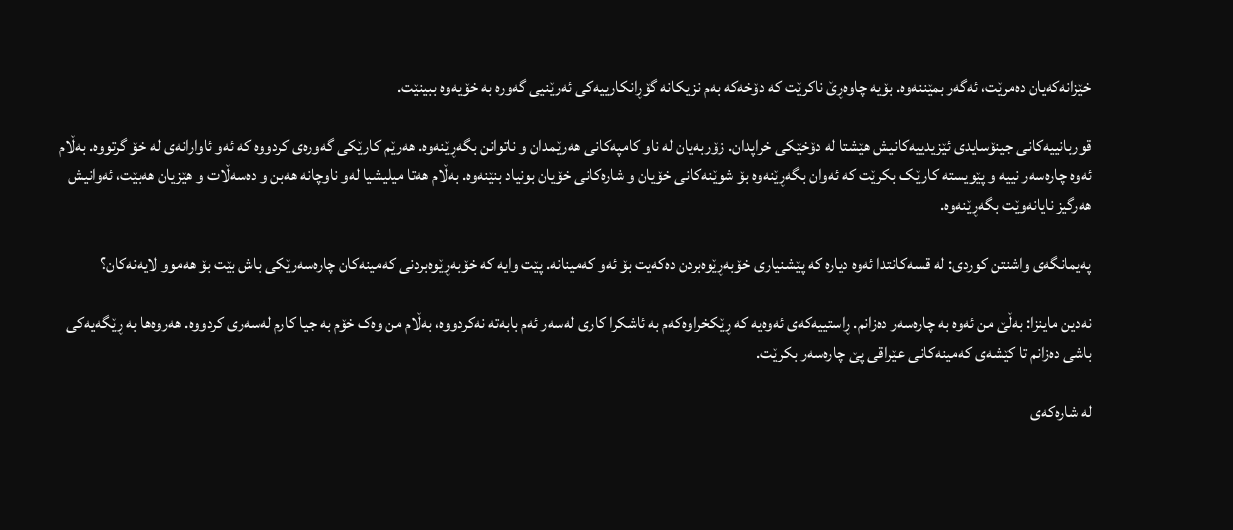خێزانەکەیان دەمرێت، ئەگەر بمێننەوە. بۆیە چاوەڕێ ناکرێت کە دۆخەکە بەم نزیکانە گۆڕانکارییەکی ئەرێنیی گەورە بە خۆیەوە ببینێت.

قوربانییەکانی جینۆسایدی ئێزیدییەکانیش هێشتا لە دۆخێکی خراپدان. زۆربەیان لە ناو کامپەکانی هەرێمدان و ناتوانن بگەڕێنەوە. هەرێم کارێکی گەورەی کردووە کە ئەو ئاوارانەی لە خۆ گرتووە. بەڵام ئەوە چارەسەر نییە و پێویستە کارێک بکرێت کە ئەوان بگەڕێنەوە بۆ شوێنەکانی خۆیان و شارەکانی خۆیان بونیاد بنێنەوە. بەڵام هەتا میلیشیا لەو ناوچانە هەبن و دەسەڵات و هێزیان هەبێت، ئەوانیش هەرگیز نایانەوێت بگەڕێنەوە.

پەیمانگەی واشنتن کوردی: لە قسەکانتدا ئەوە دیارە کە پێشنیاری خۆبەڕێوەبردن دەکەیت بۆ ئەو کەمینانە. پێت وایە کە خۆبەڕێوەبردنی کەمینەکان چارەسەرێکی باش بێت بۆ هەموو لایەنەکان؟

نەدین ماینزا: بەڵێ من ئەوە بە چارەسەر دەزانم. ڕاستییەکەی ئەوەیە کە ڕێکخراوەکەم بە ئاشکرا کاری لەسەر ئەم بابەتە نەکردووە، بەڵام من وەک خۆم بە جیا کارم لەسەری کردووە. هەروەها بە ڕێگەیەکی باشی دەزانم تا کێشەی کەمینەکانی عێراقی پێ چارەسەر بکرێت.

لە شارەکەی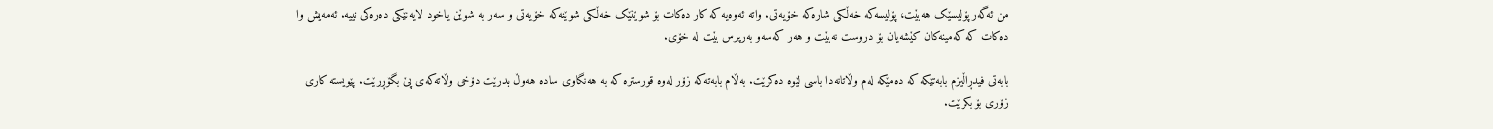من ئەگەر پۆلیسێک هەبێت، پۆلیسەکە خەڵکی شارەکە خۆیەتی. واتە ئەوەیە کە کار دەکات بۆ شوێنێک خەڵکی شوێنەکە خۆیەتی و سەر بە شوێن یاخود لایەنێکی دەرەکی نییە. ئەمەیش وا دەکات کە کەمینەکان کێشەیان بۆ دروست نەبێت و هەر کەسەو بەرپرس بێت لە خۆی.

بابەتی فیدڕاڵیزم بابەتێکە کە دەمێکە لەم وڵاتانەدا باسی لێوە دەکرێت. بەڵام بابەتەکە زۆر لەوە قورسترە کە بە هەنگاوی سادە هەوڵ بدرێت دۆخی وڵاتەکەی پێ بگۆڕرێت. پێویستە کاری زۆری بۆ بکرێت.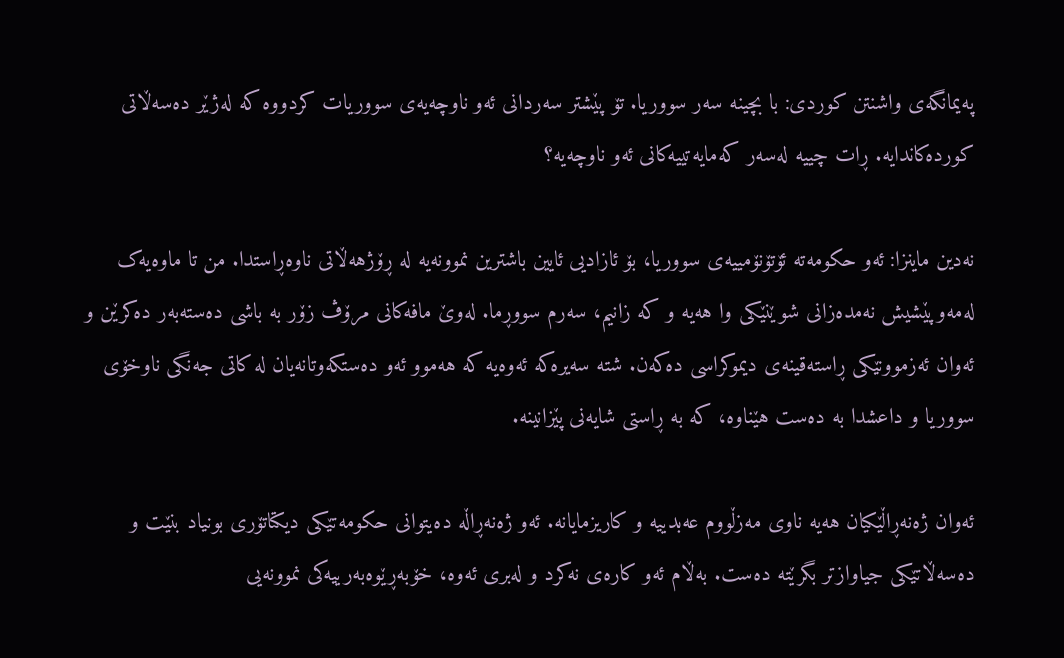پەیمانگەی واشنتن کوردی: با بچینە سەر سووریا. تۆ پێشتر سەردانی ئەو ناوچەیەی سووریات کردووە کە لەژێر دەسەڵاتی کوردەکاندایە. ڕات چییە لەسەر کەمایەتییەکانی ئەو ناوچەیە؟

نەدین ماینزا: ئەو حکومەتە ئۆتۆنۆمییەی سووریا، بۆ ئازادیی ئایین باشترین نموونەیە لە ڕۆژهەڵاتی ناوەڕاستدا. من تا ماوەیەک لەمەوپێشیش نەمدەزانی شوێنێکی وا هەیە و کە زانیم، سەرم سووڕما. لەوێ مافەکانی مرۆڤ زۆر بە باشی دەستەبەر دەکرێن و ئەوان ئەزموونێکی ڕاستەقینەی دیموکراسی دەکەن. شتە سەیرەکە ئەوەیە کە هەموو ئەو دەستکەوتانەیان لە کاتی جەنگی ناوخۆی سووریا و داعشدا بە دەست هێناوە، کە بە ڕاستی شایەنی پێزانینە.

ئەوان ژەنەڕاڵێکیان هەیە ناوی مەزڵووم عەبدییە و کاریزمایانە. ئەو ژەنەڕاڵە دەیتوانی حکومەتێکی دیکتاتۆری بونیاد بنێت و دەسەڵاتێکی جیاوازتر بگرێتە دەست. بەڵام ئەو کارەی نەکرد و لەبری ئەوە، خۆبەڕێوەبەرییەکی نموونەیی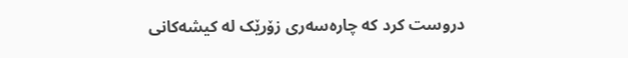دروست کرد کە چارەسەری زۆرێک لە کیشەکانی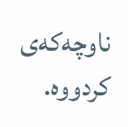ناوچەکەی کردووە.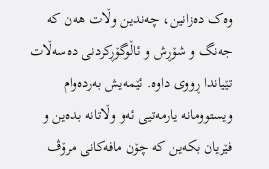وەک دەزانین، چەندین وڵات هەن کە جەنگ و شۆڕش و ئاڵوگۆڕکردنی دەسەڵات تێیاندا ڕووی داوە. ئێمەیش بەردەوام ویستوومانە یارمەتیی ئەو وڵاتانە بدەین و فێریان بکەین کە چۆن مافەکانی مرۆڤ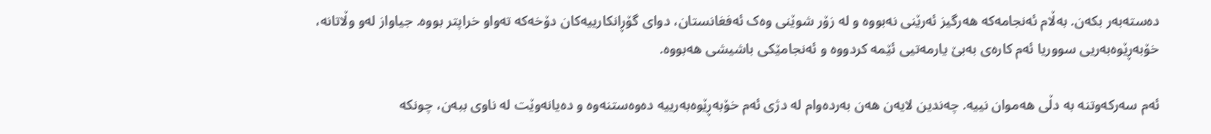دەستەبەر بکەن. بەڵام ئەنجامەکە هەرگیز ئەرێنی نەبووە و لە زۆر شوێنی وەک ئەفغانستان، دوای گۆڕانکارییەکان دۆخەکە تەواو خراپتر بووە. جیاواز لەو وڵاتانە، خۆبەڕێوەبەریی سووریا ئەم کارەی بەبێ یارمەتیی ئێمە کردووە و ئەنجامێکی باشیشی هەبووە.

ئەم سەرکەوتنە بە دڵی هەموان نییە. چەندین لایەن هەن بەردەوام لە دژی ئەم خۆبەڕێوەبەرییە دەوەستنەوە و دەیانەوێت لە ناوی ببەن، چونکە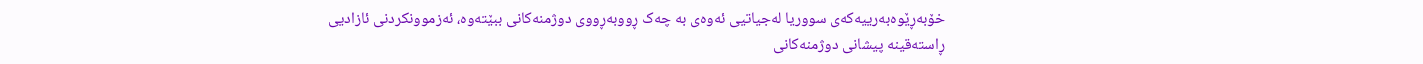خۆبەڕێوەبەرییەکەی سووریا لەجیاتیی ئەوەی بە چەک ڕووبەڕووی دوژمنەکانی ببێتەوە، ئەزموونکردنی ئازادیی ڕاستەقینە پیشانی دوژمنەکانی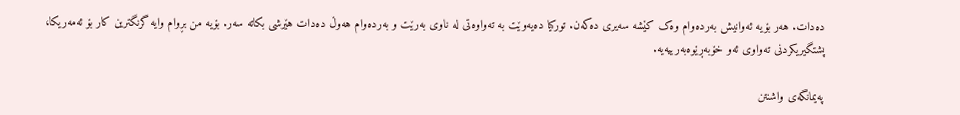دەدات. هەر بۆیە ئەوانیش بەردەوام وەک کێشە سەیری دەکەن. تورکیا دەیەوێت بە تەواوەتی لە ناوی بەرێت و بەردەوام هەوڵ دەدات هێرشی بکاتە سەر. بۆیە من بڕوام وایە گرنگترین کار بۆ ئەمەریکا، پشتگیریکردنی تەواوی ئەو خۆبەڕێوەبەرییەیە.

پەیمانگەی واشنتن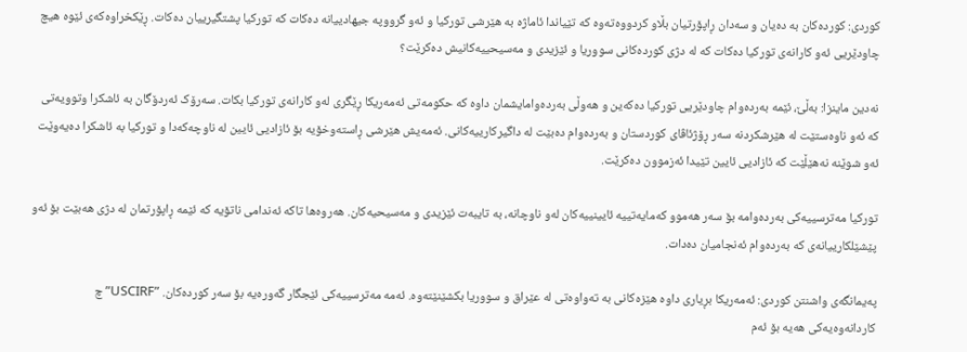کوردی: کوردەکان بە دەیان و سەدان ڕاپۆرتیان بڵاو کردووەتەوە کە تێیاندا ئاماژە بە هێرشی تورکیا و ئەو گرووپە جیهادییانە دەکات کە تورکیا پشتگیرییان دەکات. ڕێکخراوەکەی ئێوە هیچ چاودێریی ئەو کارانەی تورکیا دەکات کە لە دژی کوردەکانی سووریا و ئێزیدی و مەسیحییەکانیش دەکرێت؟

نەدین ماینزا: بەڵێ، ئێمە بەردەوام چاودێریی تورکیا دەکەین و هەوڵی بەردەوامایشمان داوە کە حکومەتی ئەمەریکا ڕێگری لەو کارانەی تورکیا بکات. سەرۆک ئەردۆگان بە ئاشکرا وتوویەتی کە ئەو ناوەستێت لە هێرشکردنە سەر ڕۆژئاڤای کوردستان و بەردەوام دەبێت لە داگیرکارییەکانی. ئەمەیش هێرشی ڕاستەوخۆیە بۆ ئازادیی ئایین لە ناوچەکەدا و تورکیا بە ئاشکرا دەیەوێت ئەو شوێنە نەهێڵێت کە ئازادیی ئایین تێیدا ئەزموون دەکرێت.

تورکیا مەترسییەکی بەردەوامە بۆ سەر هەموو کەمایەتییە ئایینییەکان لەو ناوچانە، بە تایبەت ئێزیدی و مەسیحیەکان. هەروەها تاکە ئەندامی ناتۆیە کە ئێمە ڕاپۆرتمان لە دژی هەبێت بۆ ئەو پێشێلکارییانەی کە بەردەوام ئەنجامیان دەدات.

پەیمانگەی واشنتن کوردی: ئەمەریکا بڕیاری داوە هێزەکانی بە تەواوەتی لە عێراق و سووریا بکشێنێتەوە. ئەمە مەترسییەکی ئێجگار گەورەیە بۆ سەر کوردەکان. ”USCIRF” چ کاردانەوەیەکی هەیە بۆ ئەم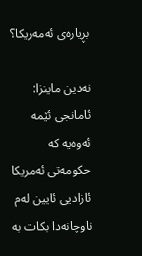بڕیارەی ئەمەریکا؟

نەدین ماینزا: ئامانجی ئێمە ئەوەیە کە حکومەتی ئەمریکا ئازادیی ئایین لەم ناوچانەدا بکات بە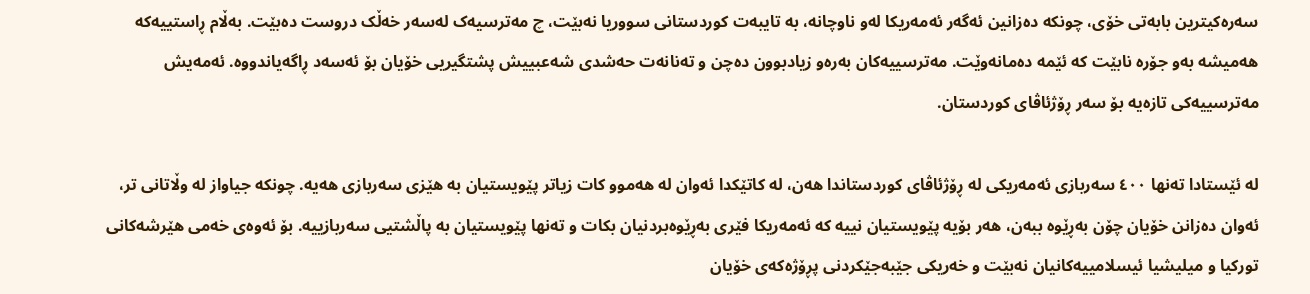سەرەکیترین بابەتی خۆی، چونکە دەزانین ئەگەر ئەمەریکا لەو ناوچانە، بە تایبەت کوردستانی سووریا نەبێت، چ مەترسیەک لەسەر خەڵک دروست دەبێت. بەڵام ڕاستییەکە هەمیشە بەو جۆرە نابێت کە ئێمە دەمانەوێت. مەترسییەکان بەرەو زیادبوون دەچن و تەنانەت حەشدی شەعبییش پشتگیریی خۆیان بۆ ئەسەد ڕاگەیاندووە. ئەمەیش مەترسییەکی تازەیە بۆ سەر ڕۆژئاڤای کوردستان.

لە ئێستادا تەنها ٤٠٠ سەربازی ئەمەریکی لە ڕۆژئاڤای کوردستاندا هەن، لە کاتێکدا ئەوان لە هەموو کات زیاتر پێویستیان بە هێزی سەربازی هەیە. چونکە جیاواز لە وڵاتانی تر، ئەوان دەزانن خۆیان چۆن بەڕێوە ببەن، هەر بۆیە پێویستیان نییە کە ئەمەریکا فێری بەڕێوەبردنیان بکات و تەنها پێویستیان بە پاڵشتیی سەربازییە. بۆ ئەوەی خەمی هێرشەکانی تورکیا و میلیشیا ئیسلامییەکانیان نەبێت و خەریکی جێبەجێکردنی پڕۆژەکەی خۆیان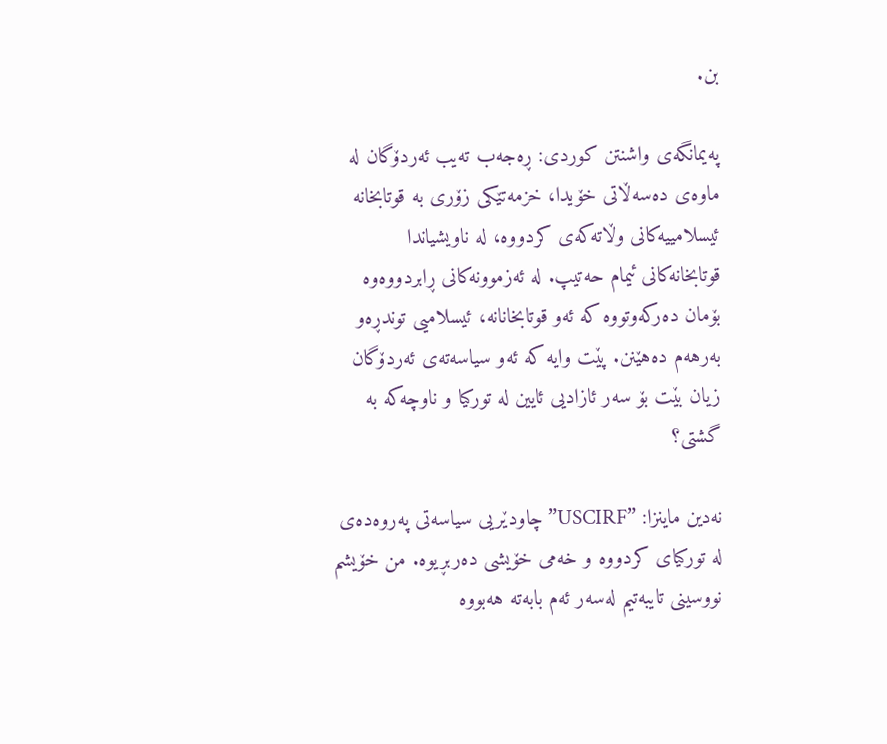بن.

پەیمانگەی واشنتن کوردی: ڕەجەب تەیب ئەردۆگان لە ماوەی دەسەڵاتی خۆیدا، خزمەتێکی زۆری بە قوتابخانە ئیسلامییەکانی وڵاتەکەی کردووە، لە ناویشیاندا قوتابخانەکانی ئیمام حەتیپ. لە ئەزموونەکانی ڕابردووەوە بۆمان دەرکەوتووە کە ئەو قوتابخانانە، ئیسلامیی توندڕەو بەرهەم دەهێنن. پێت وایە کە ئەو سیاسەتەی ئەردۆگان زیان بێت بۆ سەر ئازادیی ئایین لە تورکیا و ناوچەکە بە گشتی؟

نەدین ماینزا: ”USCIRF” چاودێریی سیاسەتی پەروەدەی لە تورکیای کردووە و خەمی خۆیشی دەربڕیوە. من خۆیشم نووسینی تایبەتیم لەسەر ئەم بابەتە هەبووە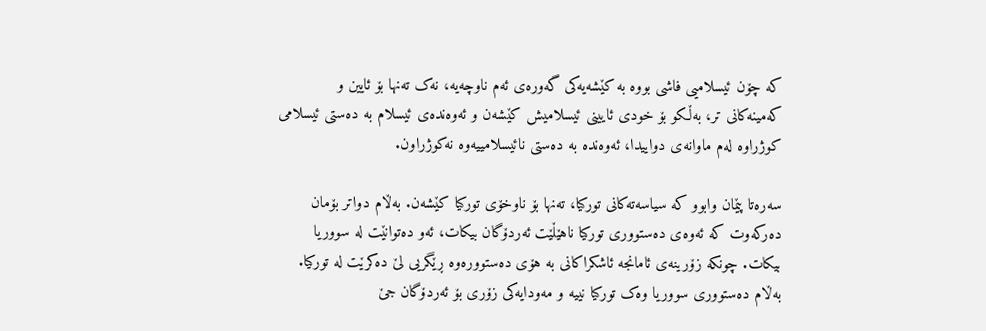کە چۆن ئیسلامیی فاشی بووە بە کێشەیەکی گەورەی ئەم ناوچەیە، نەک تەنها بۆ ئایین و کەمینەکانی تر، بەڵکو بۆ خودی ئایینی ئیسلامیش کێشەن و ئەوەندەی ئیسلام بە دەستی ئیسلامی کوژراوە لەم ماوانەی دواییدا، ئەوەندە بە دەستی نائیسلامییەوە نەکوژراون.

سەرەتا پێمان وابوو کە سیاسەتەکانی تورکیا، تەنها بۆ ناوخۆی تورکیا کێشەن. بەڵام دواتر بۆمان دەرکەوت کە ئەوەی دەستووری تورکیا ناهێڵێت ئەردۆگان بیکات، ئەو دەتوانێت لە سووریا بیکات. چونکە زۆرینەی ئامانجە ئاشکراکانی بە هۆی دەستوورەوە ڕێگریی لێ دەکرێت لە تورکیا. بەڵام دەستووری سووریا وەک تورکیا نییە و مەودایەکی زۆری بۆ ئەردۆگان جێ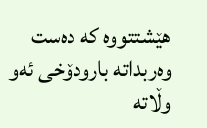هێشتتووە کە دەست وەربداتە بارودۆخی ئەو وڵاتە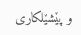و پێشێلکاری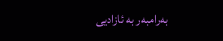بەرامبەر بە ئازادیی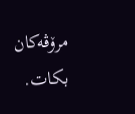مرۆڤەکان بکات.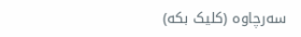سەرچاوە (کلیک بکە)